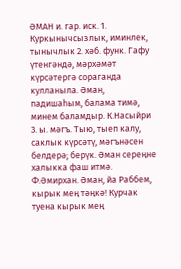ӘМАН и. гар. иск. 1. Куркынычсызлык, иминлек, тынычлык 2. хәб. функ. Гафу үтенгәндә, мәрхәмәт күрсәтергә сораганда кулланыла. Әман, падишаһым, балама тимә, минем баламдыр. К.Насыйри 3. ы. мәгъ. Тыю, тыеп калу, саклык күрсәтү, мәгънәсен белдерә; берүк. Әман сереңне халыкка фаш итмә. Ф.Әмирхан. Әман, йа Раббем, кырык мең тәңкә! Курчак туена кырык мең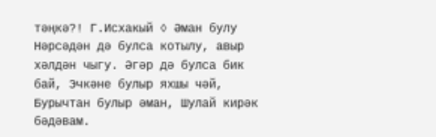тәңкә?! Г.Исхакый ◊ Әман булу Нәрсәдән дә булса котылу, авыр хәлдән чыгу. Әгәр дә булса бик бай, Эчкәне булыр яхшы чәй, Бурычтан булыр әман, Шулай кирәк бәдәвам.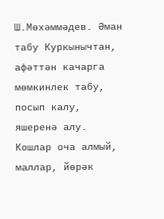Ш.Мөхәммәдев. Әман табу Куркынычтан, афәттән качарга мөмкинлек табу, посып калу, яшеренә алу. Кошлар оча алмый, маллар, йөрәк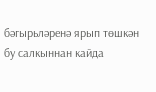бәгырьләренә ярып төшкән бу салкыннан кайда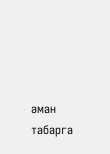әман табарга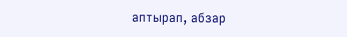аптырап, абзар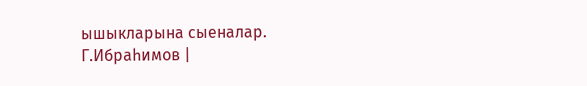ышыкларына сыеналар. Г.Ибраһимов |